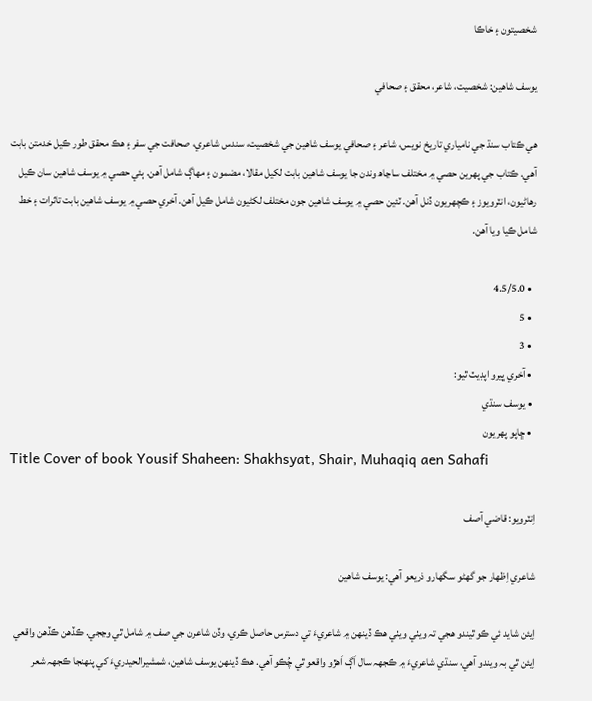شخصيتون ۽ خاڪا

يوسف شاهين: شخصيت، شاعر، محقق ۽ صحافي

ھي ڪتاب سنڌ جي نامياري تاريخ نويس، شاعر ۽ صحافي يوسف شاهين جي شخصيت، سندس شاعري، صحافت جي سفر ۽ ھڪ محقق طور ڪيل خدمتن بابت آھي. ڪتاب جي پھرين حصي ۾ مختلف ساڃاھ وندن جا يوسف شاھين بابت لکيل مقالا، مضمون ۽ مھاڳ شامل آھن. ٻئي حصي ۾ يوسف شاھين سان ڪيل رھاڻيون، انٽرويوز ۽ ڪچھريون ڏنل آھن. ٽئين حصي ۾ يوسف شاھين جون مختلف لکڻيون شامل ڪيل آھن. آخري حصي ۾ يوسف شاهين بابت تاثرات ۽ خط شامل ڪيا ويا آھن.

  • 4.5/5.0
  • 5
  • 3
  • آخري ڀيرو اپڊيٽ ٿيو:
  • يوسف سنڌي
  • ڇاپو پھريون
Title Cover of book Yousif Shaheen: Shakhsyat, Shair, Muhaqiq aen Sahafi

اِنٽرويو: قاضي آصف

شاعري اِظھار جو گهڻو سگهارو ذريعو آهي: يوسف شاهين

اِيئن شايد ئي ڪو ٿيندو هجي تہ ويٺي ويٺي هڪ ڏينھن ۾ شاعريءَ تي دسترس حاصل ڪري، وڏن شاعرن جي صف ۾ شامل ٿي وڃجي. ڪڏهن ڪڏهن واقعي اِيئن ٿي بہ ويندو آهي، سنڌي شاعريءَ ۾ ڪجهہ سال اَڳ اَهڙو واقعو ٿي چُڪو آهي. هڪ ڏينھن يوسف شاهين، شمشيرالحيدريءَ کي پنھنجا ڪجهہ شعر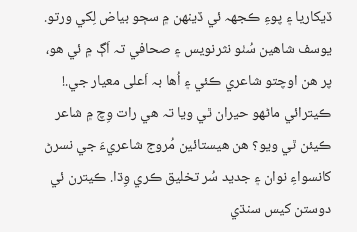ڏيکاريا ۽ پوءِ ڪجهہ ئي ڏينھن ۾ سڄو بياض لِکي ورتو. يوسف شاهين سُٺو نثرنويس ۽ صحافي تہ اَڳ ۾ ئي هو، پر هن اوچتو شاعري ڪئي ۽ اُها بہ اَعلى معيار جي.! ڪيترائي ماڻھو حيران ٿي ويا تہ هي رات وِچ ۾ شاعر ڪيئن ٿي ويو؟ هن هيستائين مُروج شاعريءَ جي نسرڻ کانسواءِ نوان ۽ جديد سُر تخليق ڪري وِڌا. ڪيترن ئي دوستن کيس سنڌي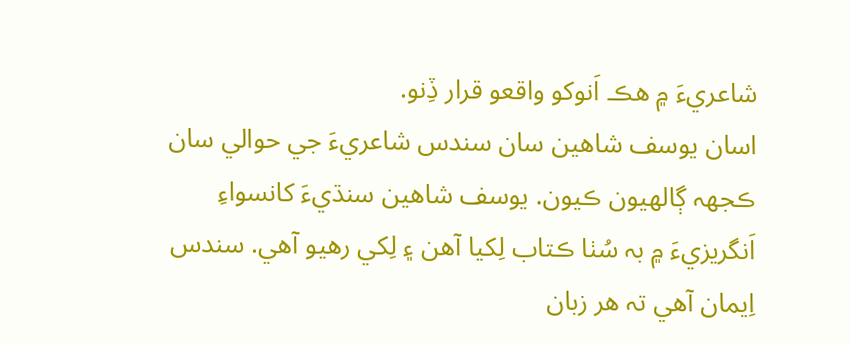شاعريءَ ۾ هڪ اَنوکو واقعو قرار ڏِنو.
اسان يوسف شاهين سان سندس شاعريءَ جي حوالي سان ڪجهہ ڳالھيون ڪيون. يوسف شاهين سنڌيءَ کانسواءِ اَنگريزيءَ ۾ بہ سُٺا ڪتاب لِکيا آهن ۽ لِکي رهيو آهي. سندس اِيمان آهي تہ هر زبان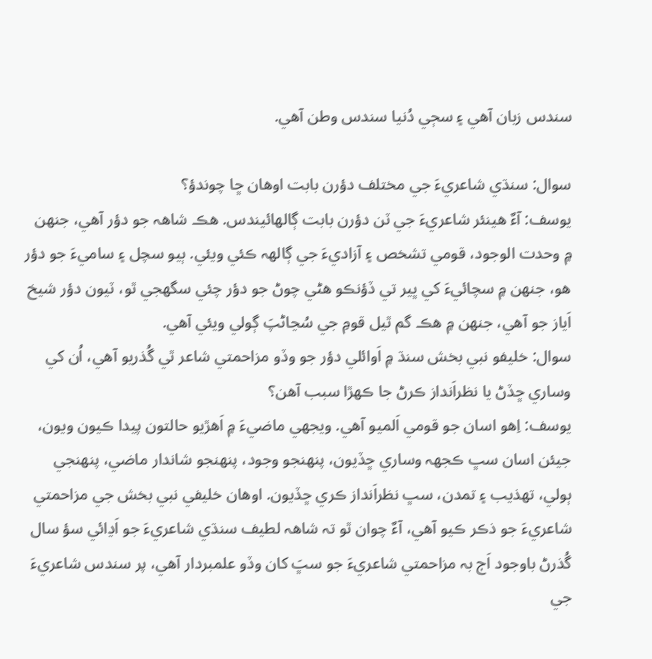سندس زبان آهي ۽ سڄي دُنيا سندس وطن آهي.

سوال: سنڌي شاعريءَ جي مختلف دؤرن بابت اوهان ڇا چوندؤ؟
يوسف: آءٌ هينئر شاعريءَ جي ٽن دؤرن بابت ڳالھائيندس. هڪ شاھہ جو دؤر آهي، جنھن ۾ وحدت الوجود، قومي تشخص ۽ آزاديءَ جي ڳالھہ ڪئي ويئي. ٻيو سچل ۽ ساميءَ جو دؤر هو، جنھن ۾ سچائيءَ کي ڀير تي ڏؤنڪو هڻي چوڻ جو دؤر چئي سگهجي ٿو، ٽيون دؤر شيخ اَياز جو آهي، جنھن ۾ هڪ گم ٿيل قومِ جي سُڃاڻپَ ڳولي ويئي آهي.
سوال: خليفو نبي بخش سنڌ ۾ اَوائلي دؤر جو وڏو مزاحمتي شاعر ٿي گُذريو آهي، اُن کي وساري ڇڏڻ يا نظراَنداز ڪرڻ جا ڪھڙا سبب آهن؟
يوسف: اِهو اسان جو قومي اَلميو آهي. ويجهي ماضيءَ ۾ اَهڙيو حالتون پيدا ڪيون ويون، جيئن اسان سڀ ڪجهہ وساري ڇڏيون، پنھنجو وجود، پنھنجو شاندار ماضي، پنھنجي ٻولي، تھذيب ۽ تمدن، سڀ نظراَنداز ڪري ڇڏيون. اوهان خليفي نبي بخش جي مزاحمتي شاعريءَ جو ذڪر ڪيو آهي، آءٌ چوان ٿو تہ شاھہ لطيف سنڌي شاعريءَ جو اَڍائي سؤ سال گُذرڻ باوجود اَڄ بہ مزاحمتي شاعريءَ جو سڀَ کان وڏو علمبردار آهي، پر سندس شاعريءَ جي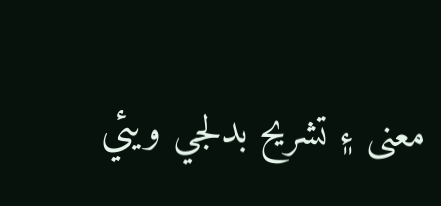معنى ۽ تشريح بدلجي ويئي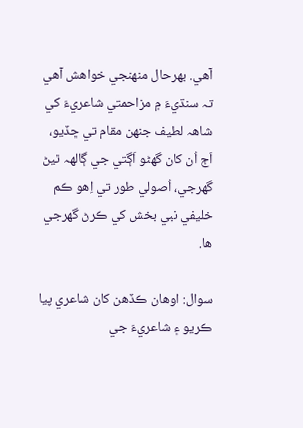آهي. بھرحال منھنجي خواهش آهي تہ سنڌيءَ ۾ مزاحمتي شاعريءَ کي شاھہ لطيف جنھن مقام تي ڇڏيو، اَڄ اُن کان گهڻو اَڳتي جي ڳالھہ ٿيڻ گهرجي، اُصولي طور تي اِهو ڪم خليفي نبي بخش کي ڪرڻ گهرجي ها.

سوال: اوهان ڪڏهن کان شاعري پيا ڪريو ۽ شاعريءَ جي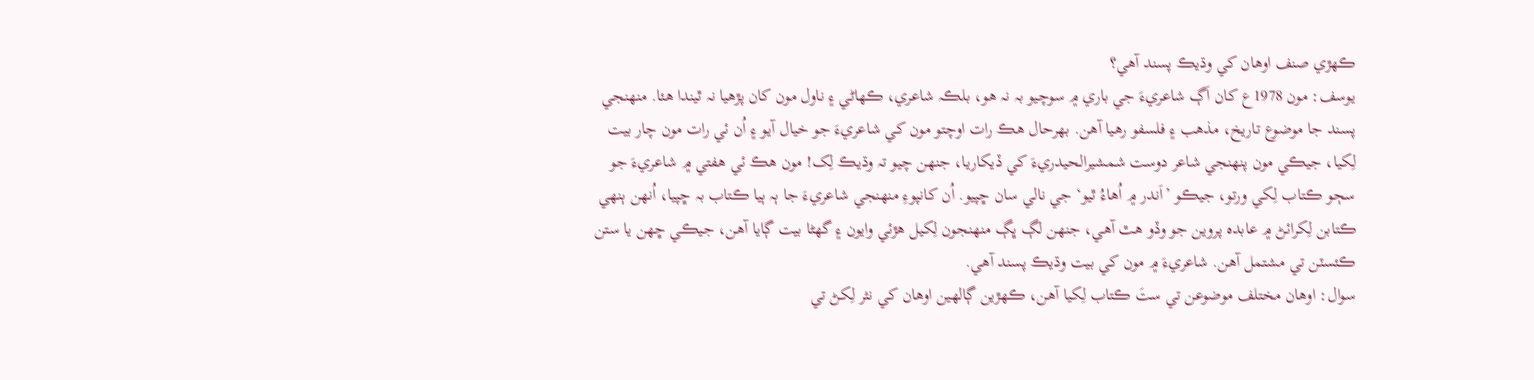ڪھڙي صنف اوهان کي وڌيڪ پسند آهي؟
يوسف: مون 1978ع کان اَڳ شاعريءَ جي باري ۾ سوچيو بہ نہ هو، بلڪہ شاعري، ڪھاڻي ۽ ناول مون کان پڙهيا نہ ٿيندا هئا. منھنجي پسند جا موضوع تاريخ، مذهب ۽ فلسفو رهيا آهن. بھرحال هڪ رات اوچتو مون کي شاعريءَ جو خيال آيو ۽ اُن ئي رات مون چار بيت لِکيا، جيڪي مون پنھنجي شاعر دوست شمشيرالحيدريءَ کي ڏيکاريا، جنھن چيو تہ وڌيڪ لِک! مون هڪ ئي هفتي ۾ شاعريءَ جو سڄو ڪتاب لِکي ورتو، جيڪو ’اَندر ۾ اُهاءُ ٿيو‘ جي نالي سان ڇپيو. اُن کانپوءِ منھنجي شاعريءَ جا ٻہ ٻيا ڪتاب بہ ڇپيا، اُنھن ٻنھي ڪتابن لِکرائڻ ۾ عابدہ پروين جو وڏو هٿ آهي، جنھن لڳ ڀڳ منھنجون لِکيل هڙئي وايون ۽ گهڻا بيت ڳايا آهن، جيڪي ڇھن يا ستن ڪئسٽن تي مشتمل آهن. شاعريءَ ۾ مون کي بيت وڌيڪ پسند آهي.
سوال: اوهان مختلف موضوعن تي ستَ ڪتاب لِکيا آهن، ڪھڙين ڳالھين اوهان کي نثر لِکڻ تي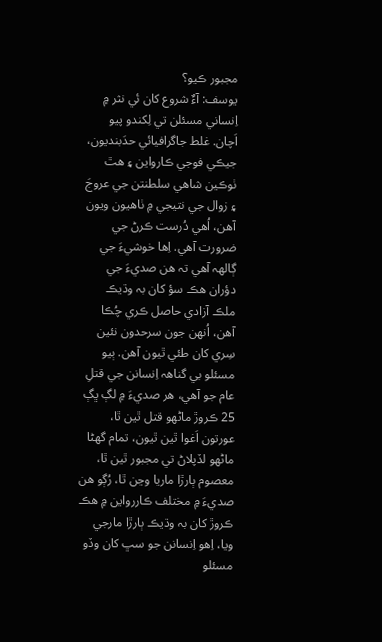مجبور ڪيو؟
يوسف: آءٌ شروع کان ئي نثر ۾ اِنساني مسئلن تي لِکندو پيو اَچان. غلط جاگرافيائي حدَبنديون، جيڪي فوجي ڪارواين ۽ هٿ ٺوڪين شاهي سلطنتن جي عروجَ ۽ زوال جي نتيجي ۾ ٺاهيون ويون آهن، اُهي دُرست ڪرڻ جي ضرورت آهي. اِها خوشيءَ جي ڳالھہ آهي تہ هن صديءَ جي دؤران هڪ سؤ کان بہ وڌيڪ ملڪ آزادي حاصل ڪري چُڪا آهن، اُنھن جون سرحدون نئين سِري کان طئي ٿيون آهن. ٻيو مسئلو بي گناھہ اِنسانن جي قتلِ عام جو آهي، هر صديءَ ۾ لڳ ڀڳ 25 ڪروڙ ماڻھو قتل ٿين ٿا، عورتون اَغوا ٿين ٿيون، تمام گهڻا ماڻھو لڏپلاڻ تي مجبور ٿين ٿا، معصوم ٻارڙا ماريا وڃن ٿا، رُڳو هن صديءَ ۾ مختلف ڪاررواين ۾ هڪ ڪروڙ کان بہ وڌيڪ ٻارڙا مارجي ويا، اِهو اِنسانن جو سڀ کان وڏو مسئلو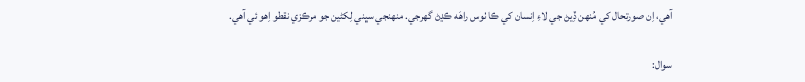آهي، اِن صورتحال کي مُنھن ڏِيڻ جي لاءِ اِنسان کي ڪا ٺوس راهَه ڪڍڻ گهرجي. منھنجي سڀني لِکڻين جو مرڪزي نقطو اِهو ئي آهي.

سوال: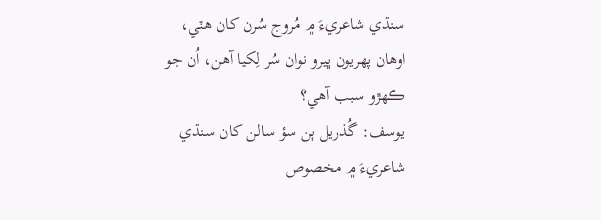سنڌي شاعريءَ ۾ مُروج سُرن کان هٽي، اوهان پھريون ڀيرو نوان سُر لِکيا آهن، اُن جو ڪھڙو سبب آهي؟
يوسف: گُذريل ٻن سؤ سالن کان سنڌي شاعريءَ ۾ مخصوص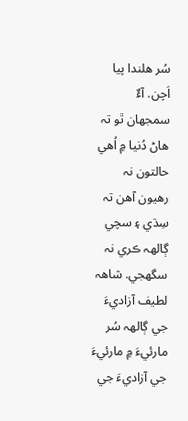سُر هلندا پيا اَچن. آءٌ سمجهان ٿو تہ هاڻ دُنيا ۾ اُهي حالتون نہ رهيون آهن تہ سِڌي ۽ سچي ڳالھہ ڪري نہ سگهجي. شاھہ لطيف آزاديءَ جي ڳالھہ سُر مارئيءَ ۾ مارئيءَ جي آزاديءَ جي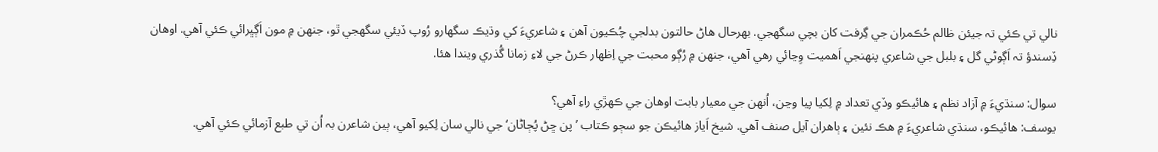نالي تي ڪئي تہ جيئن ظالم حُڪمران جي گِرفت کان بچي سگهجي. بھرحال هاڻ حالتون بدلجي چُڪيون آهن ۽ شاعريءَ کي وڌيڪ سگهارو رُوپ ڏيئي سگهجي ٿو، جنھن ۾ مون اَڳڀرائي ڪئي آهي. اوهان ڏِسندؤ تہ اَڳوڻي گل ۽ بلبل جي شاعري پنھنجي اَهميت وِڃائي رهي آهي، جنھن ۾ رُڳو محبت جي اِظھار ڪرڻ جي لاءِ زمانا گُذري ويندا هئا.

سوال: سنڌيءَ ۾ آزاد نظم ۽ هائيڪو وڏي تعداد ۾ لِکيا پيا وڃن، اُنھن جي معيار بابت اوهان جي ڪھڙي راءِ آهي؟
يوسف: هائيڪو، سنڌي شاعريءَ ۾ هڪ نئين ۽ ٻاهران آيل صنف آهي. شيخ اَياز هائيڪن جو سڄو ڪتاب ’پن ڇڻ پُڄاڻان‘ جي نالي سان لِکيو آهي، ٻين شاعرن بہ اُن تي طبع آزمائي ڪئي آهي.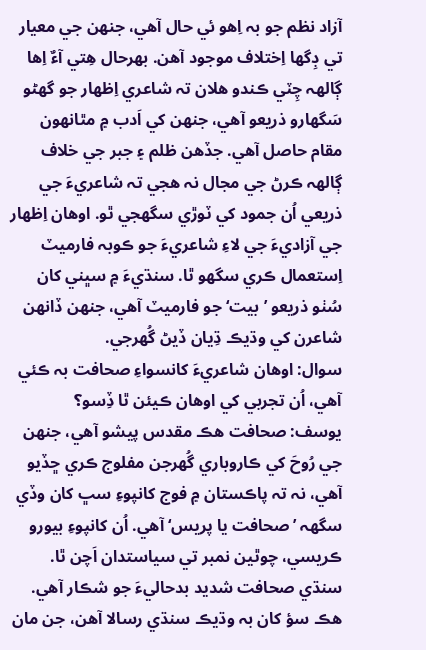آزاد نظم جو بہ اِهو ئي حال آهي، جنھن جي معيار تي ڊِگها اِختلاف موجود آهن. بھرحال هِتي آءٌ اِها ڳالھہ چِٽي ڪندو هلان تہ شاعري اِظھار جو گهڻو سَگهارو ذريعو آهي، جنھن کي اَدب ۾ مٿانھون مقام حاصل آهي. جڏهن ظلم ۽ جبر جي خلاف ڳالھہ ڪرڻ جي مجال نہ هجي تہ شاعريءَ جي ذريعي اُن جمود کي ٽوڙي سگهجي ٿو. اوهان اِظھار جي آزاديءَ جي لاءِ شاعريءَ جو ڪوبہ فارميٽ اِستعمال ڪري سگهو ٿا. سنڌيءَ ۾ سڀني کان سُٺو ذريعو ’بيت‘ جو فارميٽ آهي، جنھن ڏانھن شاعرن کي وڌيڪ ڌِيان ڏيڻ گُهرجي.
سوال: اوهان شاعريءَ کانسواءِ صحافت بہ ڪئي آهي، اُن تجربي کي اوهان ڪيئن ٿا ڏِسو؟
يوسف: صحافت هڪ مقدس پيشو آهي، جنھن جي رُوحَ کي ڪاروباري گُهرجن مفلوج ڪري ڇڏيو آهي، نہ تہ پاڪستان ۾ فوج کانپوءِ سڀ کان وڏي سگهہ ’صحافت يا پريس‘ آهي. اُن کانپوءِ بيورو ڪريسي، چوٿين نمبر تي سياستدان اَچن ٿا. سنڌي صحافت شديد بدحاليءَ جو شڪار آهي. هڪ سؤ کان بہ وڌيڪ سنڌي رسالا آهن، جن مان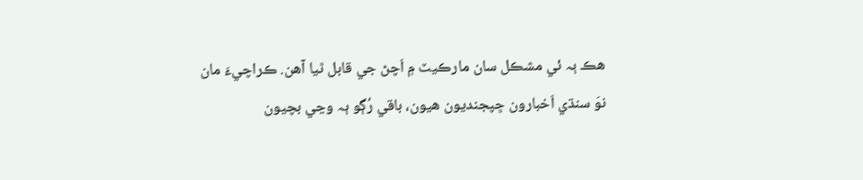هڪ ٻہ ئي مشڪل سان مارڪيٽ ۾ اَچڻ جي قابل ٿيا آهن. ڪراچيءَ مان نوَ سنڌي اَخبارون ڇپجنديون هيون، باقي رُڳو ٻہ وڃي بچيون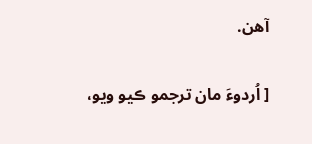آهن.

[ اُردوءَ مان ترجمو ڪيو ويو،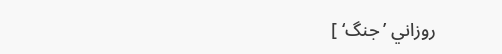روزاني ’جنگ‘ ]